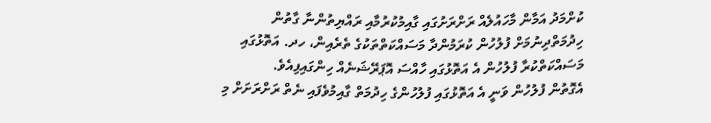ކުށްމަދު އަމާން މާހައުލެއް ރަށްރަށުގައި ގާއިމުކުރުމާއި ރައްޔިތުންނާ ގާތުން ހިދުމަތްދިނުމަށް ފުލުހުން ކުރަމުންދާ މަސައްކަތްތަކުގެ ތެރެއިން، ހދ. އަތޮޅުގައި މަސައްކަތްކުރާ ފުލުހުން އެ އަތޮޅުގައި ހާއްސަ އޮޕަރޭޝަނެއް ހިންގައިފިއެވެ.
އެގޮތުން ފުލުހުން ވަނީ އެ އަތޮޅުގައި ފުލުހުންގެ ހިދުމަތް ގާއިމުވެފައި ނެތް ރަށްރަށަށް މި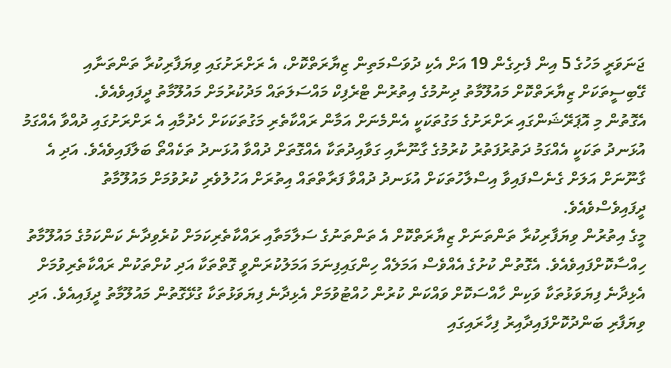ޖަނަވަރީ މަހުގެ 5 އިން ފެށިގެން 19 އަށް އެކި ދުވަސްމަތިން ޒިޔާރަތްކޮށް، އެ ރަށްރަށުގައި ވިޔަފާރިކުރާ ތަންތަނާއި ގޭބިސީތަކަށް ޒިޔާރަތްކޮށް މައުލޫމާތު ދިނުމުގެ އިތުރުން ޓްރެފިކް މައްސަލަތައް މަދުކުރުމަށް މައުލޫމާތު ދީފައިވެއެވެ.
އެގޮތުން މި އޮޕަރޭޝަންގައި ރަށްރަށުގެ މަގުތަކަކީ އެންމެނަށް އަމާން ރައްކާތެރި މަގުތަކަކަށް ހެދުމާއި އެ ރަށްރަށުގައި ދުއްވާ އެއްގަމު އުޅަނދު ތަކަކީ އެއްގަމު ދަތުރުފަތުރު ކުރުމުގެ ގާނޫނާއި ގަވާއިދުތަކާ އެއްގޮތަށް ދުއްވާ އުޅަނދު ތަކެއްތޯ ބަލާފައިވެއެވެ. އަދި އެ ގާނޫނަށް އަލަށް ގެނެސްފައިވާ އިސްލާހުތަކަށް އުޅަނދު ދުއްވާ ފަރާތްތައް އިތުރަށް އަހުލުވެރި ކުރުވުމަށް މައުލޫމާތު ދީފައިވެސްވެއެވެ.
މީގެ އިތުރުން ވިޔަފާރިކުރާ ތަންތަނަށް ޒިޔާރަތްކޮށް އެ ތަންތަނުގެ ސަލާމަތާއި ރައްކާތެރިކަމަށް ކުރެވިދާނެ ކަންކަމުގެ މައުލޫމާތު ހިއްސާކޮށްފައިވެއެވެ. އެގޮތުން ކުށުގެ އެއްވެސް އަމަލެއް ހިންގައިފިނަމަ އަމަލުކުރަންވީ ގޮތްތަކާ އަދި ކުށްތަކުން ރައްކާތެރިވުމަށް އެޅިދާނެ ފިޔަވަޅުތަކާ ވަކިން ހާއްސަކޮށް ވައްކަން ކުރުން ހުއްޓުވުމަށް އެޅިދާނެ ފިޔަވަޅުތަކާ ގުޅޭގޮތުން މައުލޫމާތު ދީފައިއެވެ. އަދި ވިޔަފާރި ބަންދުކޮށްފައިދާއިރު ފިހާރައިގައި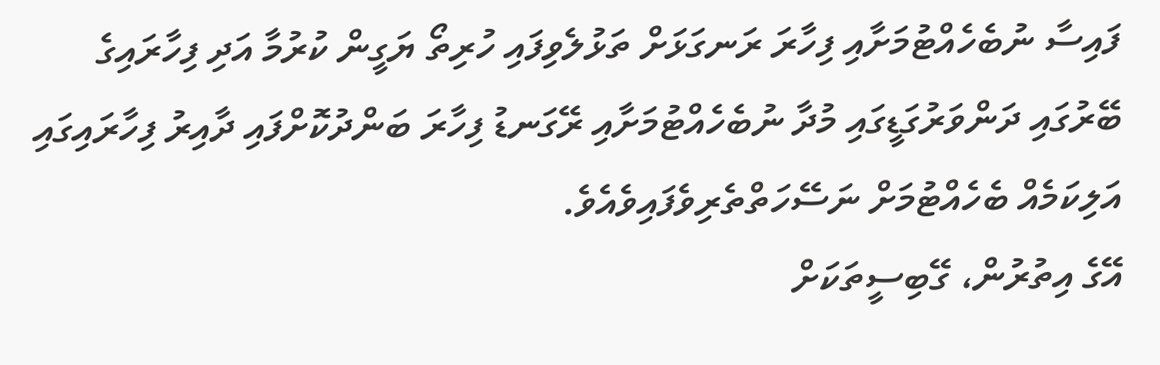ފައިސާ ނުބެހެއްޓުމަށާއި ފިހާރަ ރަނގަޅަށް ތަޅުލެވިފައި ހުރިތޯ ޔަގީން ކުރުމާ އަދި ފިހާރައިގެ ބޭރުގައި ދަންވަރުގަޑީގައި މުދާ ނުބެހެއްޓުމަށާއި ރޭގަނޑު ފިހާރަ ބަންދުކޮށްފައި ދާއިރު ފިހާރައިގައި އަލިކަމެއް ބެހެއްޓުމަށް ނަސޭހަތްތެރިވެފައިވެއެވެ.
އޭގެ އިތުރުން، ގޭބިސީތަކަށް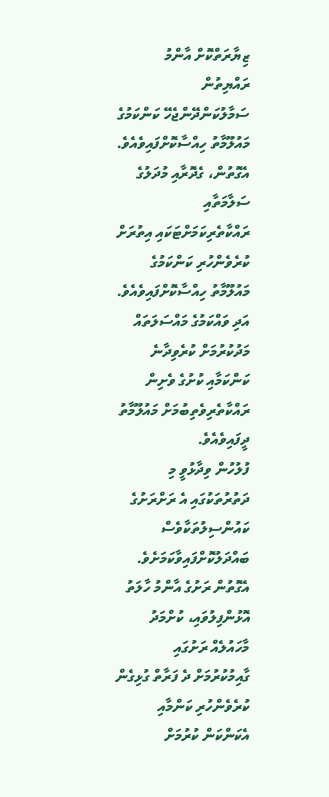ޒިޔާރަތްކޮށް އާންމު ރައްޔިތުން ސަމާލުކަންދޭންޖެހޭ ކަންކަމުގެ މައުލޫމާތު ހިއްސާކޮށްފައިވެއެވެ. އެގޮތުން، ގެދޮރާއި މުދަލުގެ ސަލާމަތާއި ރައްކާތެރިކަމަށްޓަކައި އިތުރަށް ކުރެވެންހުރި ކަންކަމުގެ މައުލޫމާތު ހިއްސާކޮށްފައިވެއެވެ. އަދި ވައްކަމުގެ މައްސަލަތައް މަދުކުރުމަށް ކުރެވިދާނެ ކަންކަމާއި ކުށުގެ ވެށިން ރައްކާތެރިވެތިބުމަށް މައުލޫމާތު ދީފައިވެއެވެ.
ފުލުހުން ވިދާޅުވީ މި ދަތުރުތަކުގައި އެ ރަށްރަށުގެ ކައުންސިލުތަކާވެސް ބައްދަލުކޮށްފައިވާކަމަށެވެ. އެގޮތުން ރަށުގެ އާންމު ހާލަތު އޮޅުންފިލުވައި، ކުށްމަދު މާހައުލެއް ރަށުގައި ގާއިމުކުރުމަށް ދެ ފަރާތް ގުޅިގެން ކުރެވެންހުރި ކަންމާއި އެކަންކަން ކުރުމަށް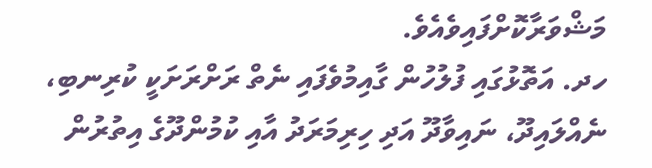މަޝްވަރާކޮށްފައިވެއެވެ.
ހދ. އަތޮޅުގައި ފުލުހުން ގާއިމުވެފައި ނެތް ރަށްރަށަކީ ކުރިނބި، ނެއްލައިދޫ، ނައިވާދޫ އަދި ހިރިމަރަދު އާއި ކުމުންދޫގެ އިތުރުން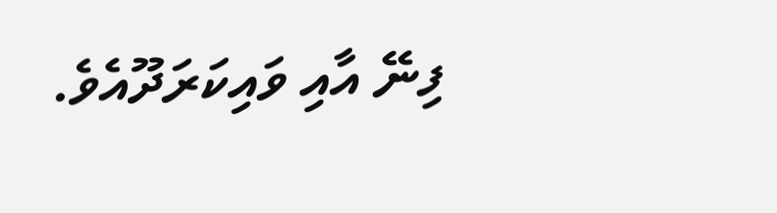ފިނޭ އާއި ވައިކަރަދޫއެވެ.